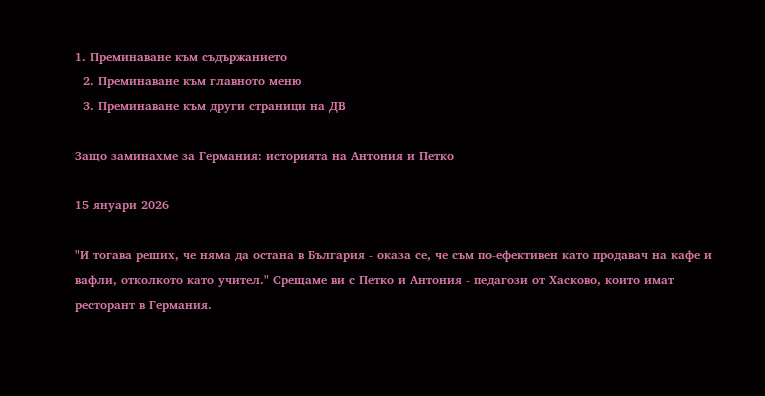1. Преминаване към съдържанието
  2. Преминаване към главното меню
  3. Преминаване към други страници на ДВ

Защо заминахме за Германия: историята на Антония и Петко

15 януари 2026

"И тогава реших, че няма да остана в България - оказа се, че съм по-ефективен като продавач на кафе и вафли, отколкото като учител." Срещаме ви с Петко и Антония - педагози от Хасково, които имат ресторант в Германия.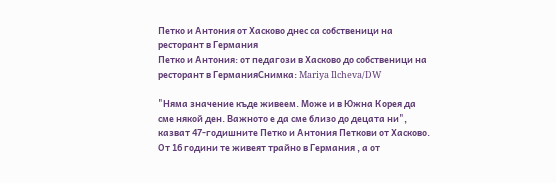Петко и Антония от Хасково днес са собственици на ресторант в Германия
Петко и Антония: от педагози в Хасково до собственици на ресторант в ГерманияСнимка: Mariya Ilcheva/DW

"Няма значение къде живеем. Може и в Южна Корея да сме някой ден. Важното е да сме близо до децата ни", казват 47-годишните Петко и Антония Петкови от Хасково. От 16 години те живеят трайно в Германия , а от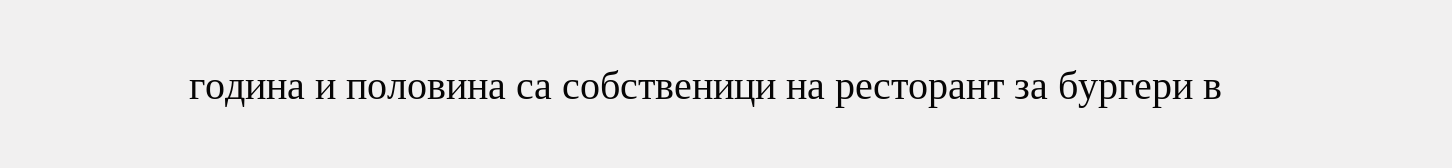година и половина са собственици на ресторант за бургери в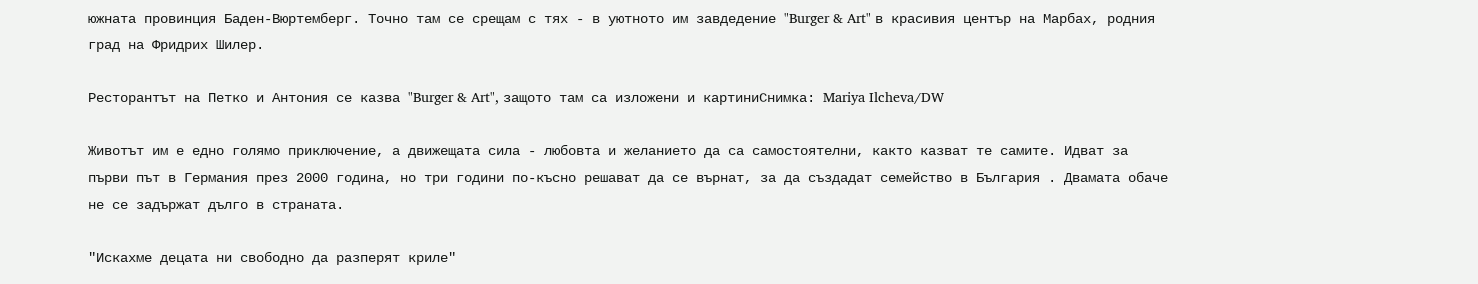южната провинция Баден-Вюртемберг. Точно там се срещам с тях - в уютното им завдедение "Burger & Art" в красивия център на Марбах, родния град на Фридрих Шилер.

Ресторантът на Петко и Антония се казва "Burger & Art", защото там са изложени и картиниСнимка: Mariya Ilcheva/DW

Животът им е едно голямо приключение, а движещата сила - любовта и желанието да са самостоятелни, както казват те самите. Идват за първи път в Германия през 2000 година, но три години по-късно решават да се върнат, за да създадат семейство в България . Двамата обаче не се задържат дълго в страната.

"Искахме децата ни свободно да разперят криле"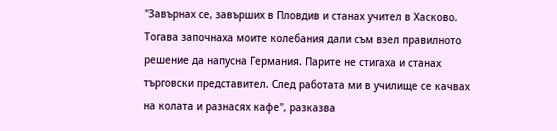"Завърнах се, завърших в Пловдив и станах учител в Хасково. Тогава започнаха моите колебания дали съм взел правилното решение да напусна Германия. Парите не стигаха и станах търговски представител. След работата ми в училище се качвах на колата и разнасях кафе", разказва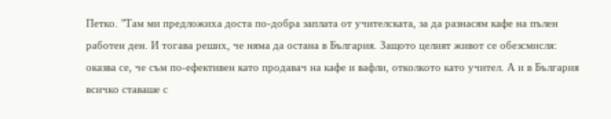Петко. "Там ми предложиха доста по-добра заплата от учителската, за да разнасям кафе на пълен работен ден. И тогава реших, че няма да остана в България. Защото целият живот се обезсмисля: оказва се, че съм по-ефективен като продавач на кафе и вафли, отколкото като учител. А и в България всичко ставаше с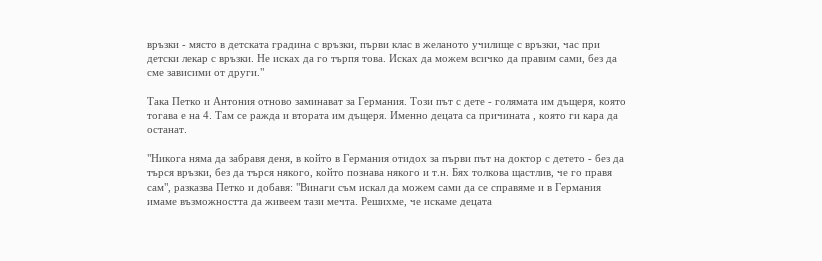връзки - място в детската градина с връзки, първи клас в желаното училище с връзки, час при детски лекар с връзки. Не исках да го търпя това. Исках да можем всичко да правим сами, без да сме зависими от други."

Така Петко и Антония отново заминават за Германия. Този път с дете - голямата им дъщеря, която тогава е на 4. Там се ражда и втората им дъщеря. Именно децата са причината , която ги кара да останат.

"Никога няма да забравя деня, в който в Германия отидох за първи път на доктор с детето - без да търся връзки, без да търся някого, който познава някого и т.н. Бях толкова щастлив, че го правя сам", разказва Петко и добавя: "Винаги съм искал да можем сами да се справяме и в Германия имаме възможността да живеем тази мечта. Решихме, че искаме децата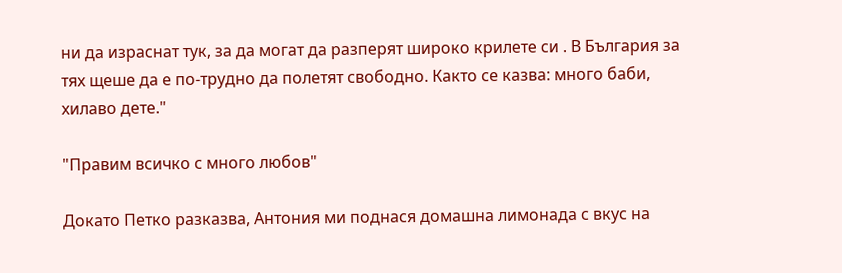ни да израснат тук, за да могат да разперят широко крилете си . В България за тях щеше да е по-трудно да полетят свободно. Както се казва: много баби, хилаво дете."

"Правим всичко с много любов"

Докато Петко разказва, Антония ми поднася домашна лимонада с вкус на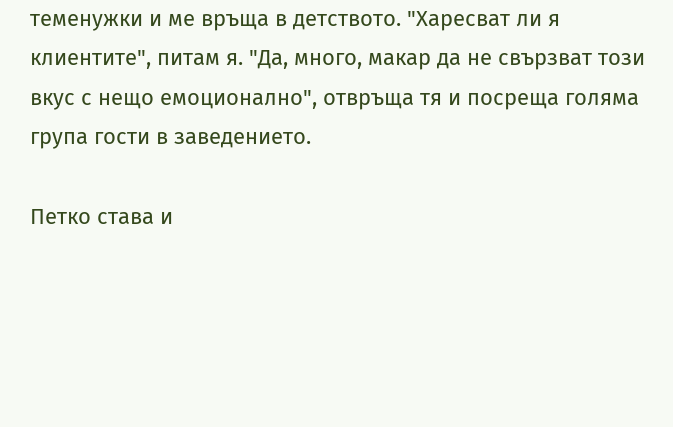теменужки и ме връща в детството. "Харесват ли я клиентите", питам я. "Да, много, макар да не свързват този вкус с нещо емоционално", отвръща тя и посреща голяма група гости в заведението.

Петко става и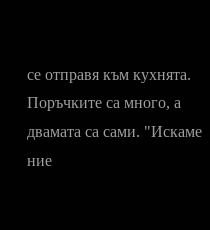се отправя към кухнята. Поръчките са много, а двамата са сами. "Искаме ние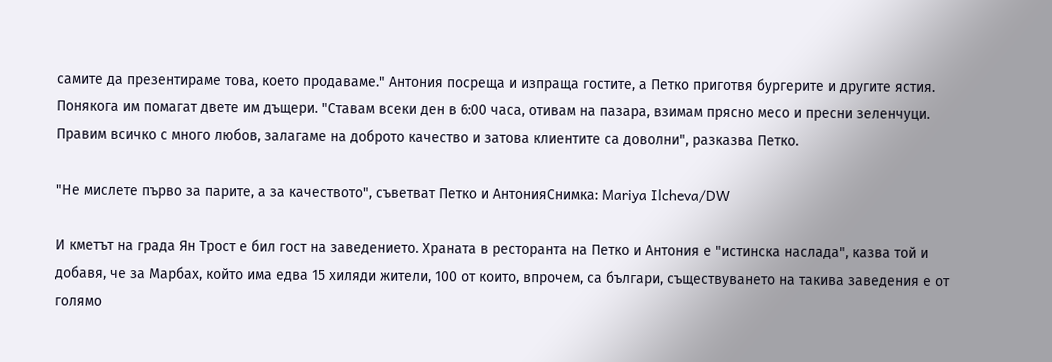самите да презентираме това, което продаваме." Антония посреща и изпраща гостите, а Петко приготвя бургерите и другите ястия. Понякога им помагат двете им дъщери. "Ставам всеки ден в 6:00 часа, отивам на пазара, взимам прясно месо и пресни зеленчуци. Правим всичко с много любов, залагаме на доброто качество и затова клиентите са доволни", разказва Петко.

"Не мислете първо за парите, а за качеството", съветват Петко и АнтонияСнимка: Mariya Ilcheva/DW

И кметът на града Ян Трост е бил гост на заведението. Храната в ресторанта на Петко и Антония е "истинска наслада", казва той и добавя, че за Марбах, който има едва 15 хиляди жители, 100 от които, впрочем, са българи, съществуването на такива заведения е от голямо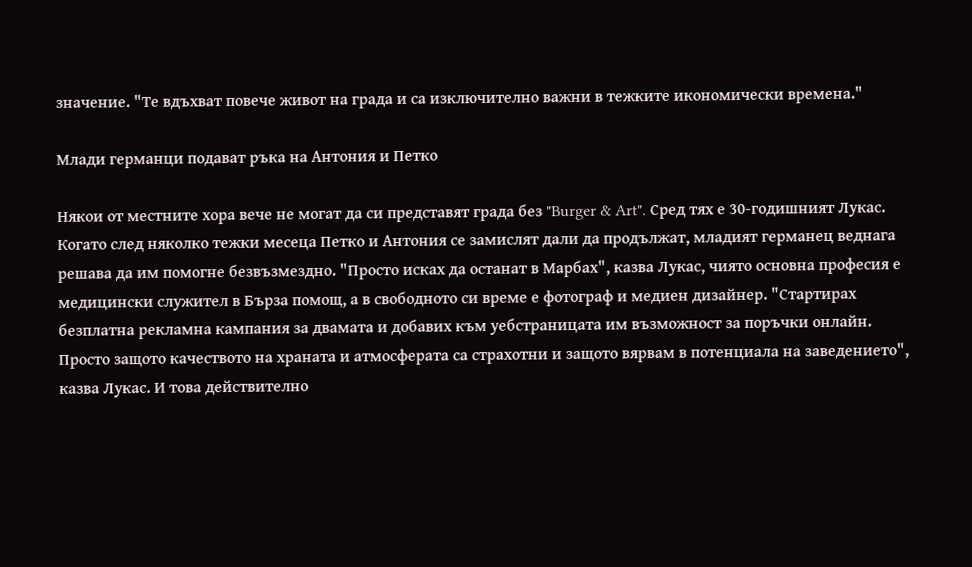значение. "Те вдъхват повече живот на града и са изключително важни в тежките икономически времена."

Млади германци подават ръка на Антония и Петко

Някои от местните хора вече не могат да си представят града без "Burger & Art". Сред тях е 30-годишният Лукас. Когато след няколко тежки месеца Петко и Антония се замислят дали да продължат, младият германец веднага решава да им помогне безвъзмездно. "Просто исках да останат в Марбах", казва Лукас, чиято основна професия е медицински служител в Бърза помощ, а в свободното си време е фотограф и медиен дизайнер. "Стартирах безплатна рекламна кампания за двамата и добавих към уебстраницата им възможност за поръчки онлайн. Просто защото качеството на храната и атмосферата са страхотни и защото вярвам в потенциала на заведението", казва Лукас. И това действително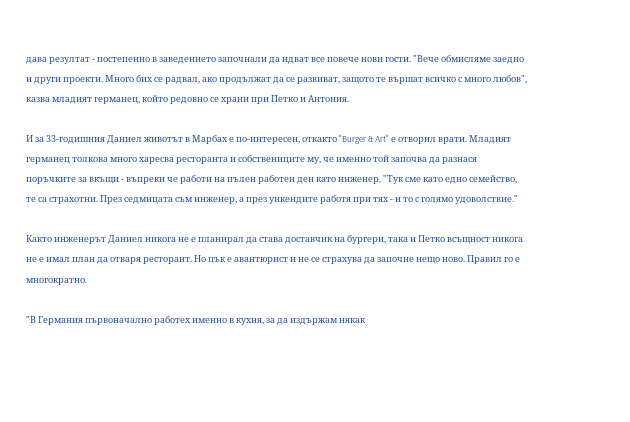дава резултат - постепенно в заведението започнали да идват все повече нови гости. "Вече обмисляме заедно и други проекти. Много бих се радвал, ако продължат да се развиват, защото те вършат всичко с много любов", казва младият германец, който редовно се храни при Петко и Антония.

И за 33-годишния Даниел животът в Марбах е по-интересен, откакто "Burger & Art" е отворил врати. Младият германец толкова много харесва ресторанта и собствениците му, че именно той започва да разнася поръчките за вкъщи - въпреки че работи на пълен работен ден като инженер. "Тук сме като едно семейство, те са страхотни. През седмицата съм инженер, а през уикендите работя при тях - и то с голямо удоволствие."

Както инженерът Даниел никога не е планирал да става доставчик на бургери, така и Петко всъщност никога не е имал план да отваря ресторант. Но пък е авантюрист и не се страхува да започне нещо ново. Правил го е многократно.

"В Германия първоначално работех именно в кухня, за да издържам някак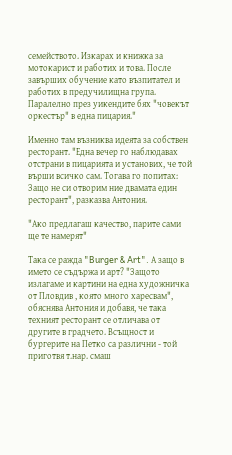семейството. Изкарах и книжка за мотокарист и работих и това. После завърших обучение като възпитател и работих в предучилищна група. Паралелно през уикендите бях "човекът оркестър" в една пицария."

Именно там възниква идеята за собствен ресторант. "Една вечер го наблюдавах отстрани в пицарията и установих, че той върши всичко сам. Тогава го попитах: Защо не си отворим ние двамата един ресторант", разказва Антония.

"Ако предлагаш качество, парите сами ще те намерят"

Така се ражда "Burger & Art". А защо в името се съдържа и арт? "Защото излагаме и картини на една художничка от Пловдив , която много харесвам", обяснява Антония и добавя, че така техният ресторант се отличава от другите в градчето. Всъщност и бургерите на Петко са различни - той приготвя т.нар. смаш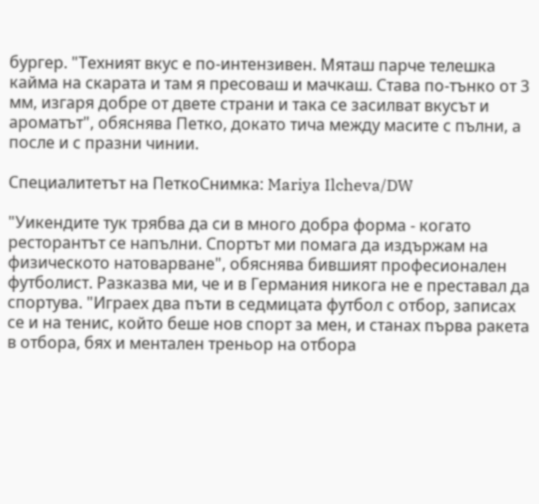бургер. "Техният вкус е по-интензивен. Мяташ парче телешка кайма на скарата и там я пресоваш и мачкаш. Става по-тънко от 3 мм, изгаря добре от двете страни и така се засилват вкусът и ароматът", обяснява Петко, докато тича между масите с пълни, а после и с празни чинии.

Специалитетът на ПеткоСнимка: Mariya Ilcheva/DW

"Уикендите тук трябва да си в много добра форма - когато ресторантът се напълни. Спортът ми помага да издържам на физическото натоварване", обяснява бившият професионален футболист. Разказва ми, че и в Германия никога не е преставал да спортува. "Играех два пъти в седмицата футбол с отбор, записах се и на тенис, който беше нов спорт за мен, и станах първа ракета в отбора, бях и ментален треньор на отбора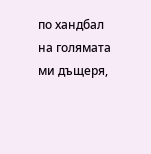по хандбал на голямата ми дъщеря,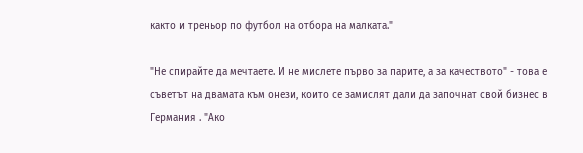както и треньор по футбол на отбора на малката."

"Не спирайте да мечтаете. И не мислете първо за парите, а за качеството" - това е съветът на двамата към онези, които се замислят дали да започнат свой бизнес в Германия . "Ако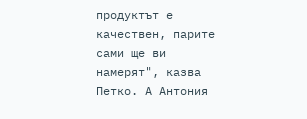продуктът е качествен, парите сами ще ви намерят", казва Петко. А Антония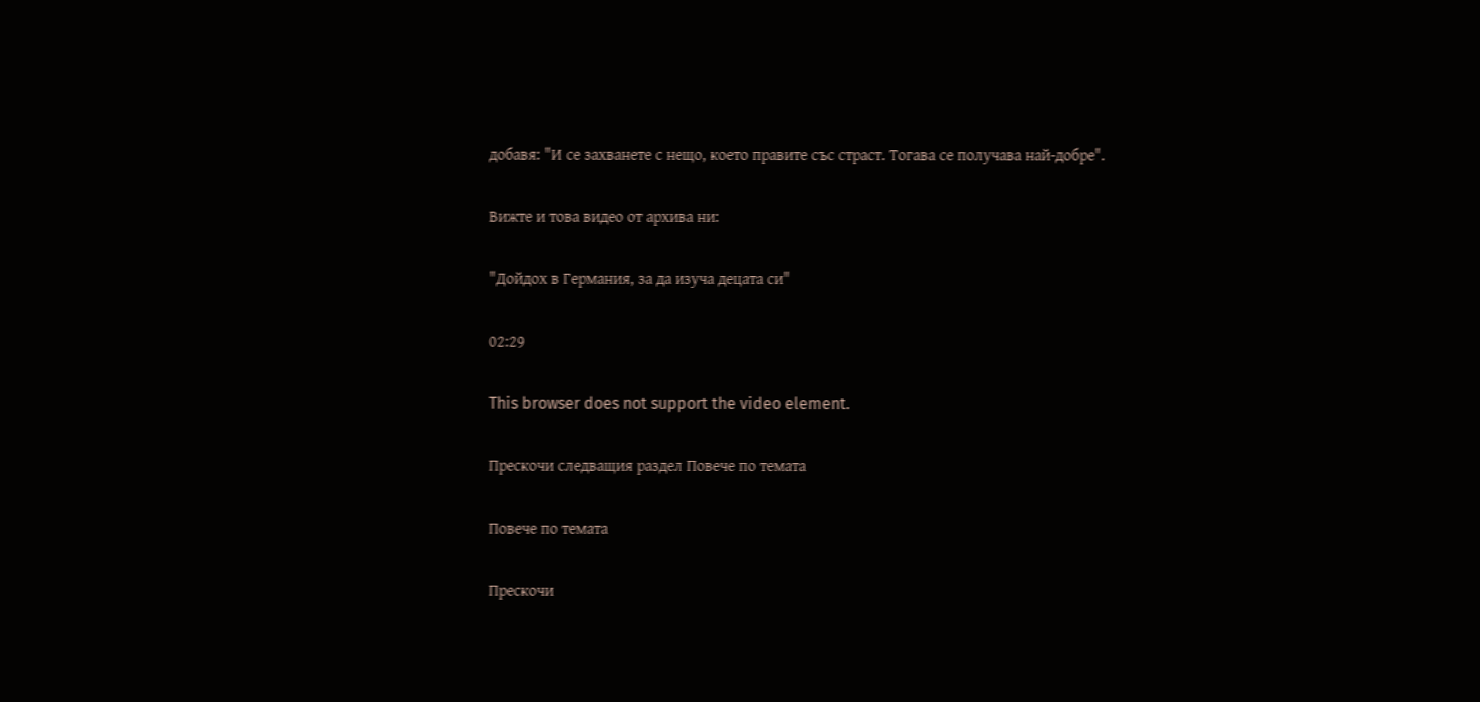добавя: "И се захванете с нещо, което правите със страст. Тогава се получава най-добре".

Вижте и това видео от архива ни:

"Дойдох в Германия, за да изуча децата си"

02:29

This browser does not support the video element.

Прескочи следващия раздел Повече по темата

Повече по темата

Прескочи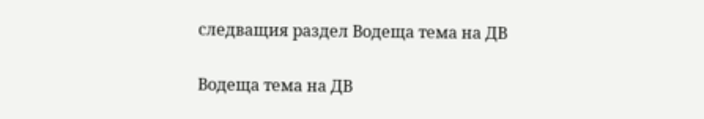следващия раздел Водеща тема на ДВ

Водеща тема на ДВ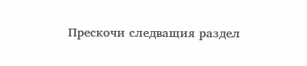Прескочи следващия раздел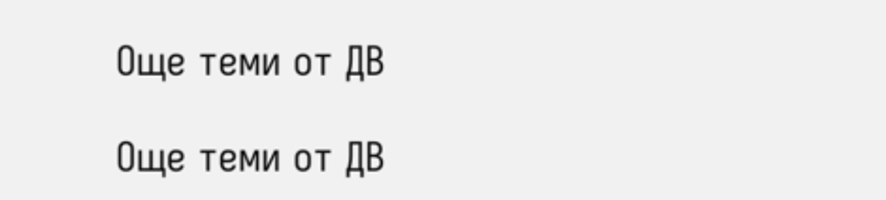Още теми от ДВ

Още теми от ДВ